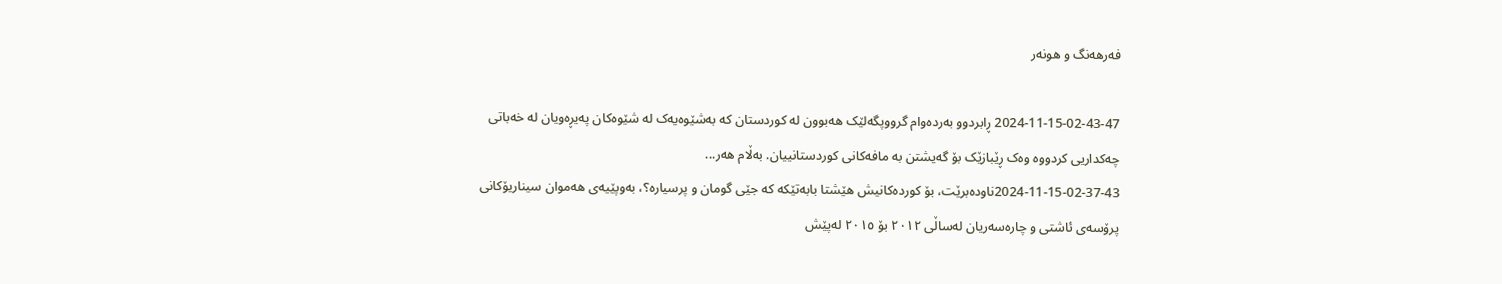فه‌رهه‌نگ‌ و هونه‌ر

2024-11-15-02-43-47 ڕابردوو بەردەوام گرووپگەلێک هەبوون لە کوردستان کە بەشێوەیەک لە شێوەکان پەیڕەویان لە خەباتی چەکداریی کردووە وەک ڕێبازێک بۆ گەیشتن بە مافەکانی کوردستانییان. بەڵام هەر...
2024-11-15-02-37-43ناودەبرێت، بۆ کوردەکانیش هێشتا بابەتێکە کە جێی گومان و پرسیارە؟، بەوپێیەی هەموان سیناریۆکانی پرۆسەی ئاشتی و چارەسەریان لەساڵی ٢٠١٢ بۆ ٢٠١٥ لەپێش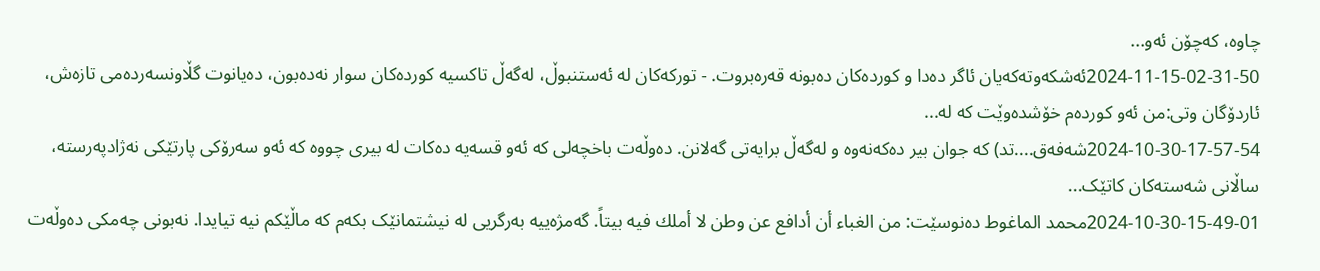چاوە، کەچۆن ئەو...
2024-11-15-02-31-50ئەشكەوتەكەیان ئاگر دەدا و كوردەكان دەبونە قەرەبروت. - توركەكان لە ئەستنبوڵ، لەگەڵ تاكسیە كوردەكان سوار نەدەبون، دەیانوت گڵاونسەردەمی تازەش، ئاردۆگان وتی:من ئەو كوردەم خۆشدەوێت كە لە...
2024-10-30-17-57-54شەفەق....تد) کە جوان بیر دەکەنەوە و لەگەڵ برایەتی گەلانن. دەوڵەت باخچەلی کە ئەو قسەیە دەکات لە بیری چووە کە ئەو سەرۆکی پارتێکی نەژادپەرستە، ساڵانی شەستەکان کاتێک...
2024-10-30-15-49-01محمد الماغوط دەنوسێت: من الغباء أن أدافع عن وطن لا أملك فيه بيتاً. گەمژەییە بەرگریی لە نیشتمانێک بکەم کە ماڵێکم نیە تیایدا. نەبونی چەمکی دەوڵەت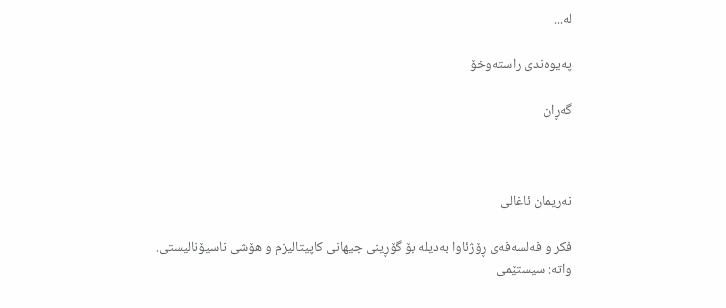لە...

په‌یوه‌ندی راسته‌وخۆ

گه‌ڕان



نەریمان ئاغالى

فکر و فەلسەفەی ڕۆژئاوا بەدیلە بۆ گۆڕینی جیھانی کاپیتالیزم و ھۆشی ناسیۆنالیستی.
واتە: سیستێمی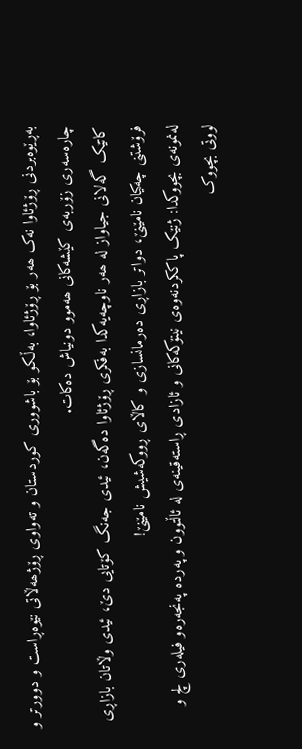بەڕێوەبردنی ڕۆژئاوا نەک ھەر بۆ ڕۆژئاوا، بەڵکو بۆ باشووری کوردستان و تەواوی ڕۆژھەڵاتی نێوەڕاست و دوورتر و چارەسەری زۆربەی کێشەکانی ھەموو دونیاش دەکات.
کاتێک گەلانی جیاواز لە ھەر ناوچەیەکدا بەفکری ڕۆژئاوا دەگەن، ئیدی جەنگ کۆتایی دێ، ئیدی وڵاتان بازاڕی فرۆشتنی چەکیان نامێنێ، دواتر بازاڕی دەرمانسازی و کاڵای ڕووکەشیش نامێنێ!
لەنمونەی بچووکدا: ژنێک پاککردنەوەی نینۆکەکانی و ئازادی ڕاستەقینەی لە ئاڵتوون و پەردە پەنجەرەو فیلەری لچ و لووتی بچووک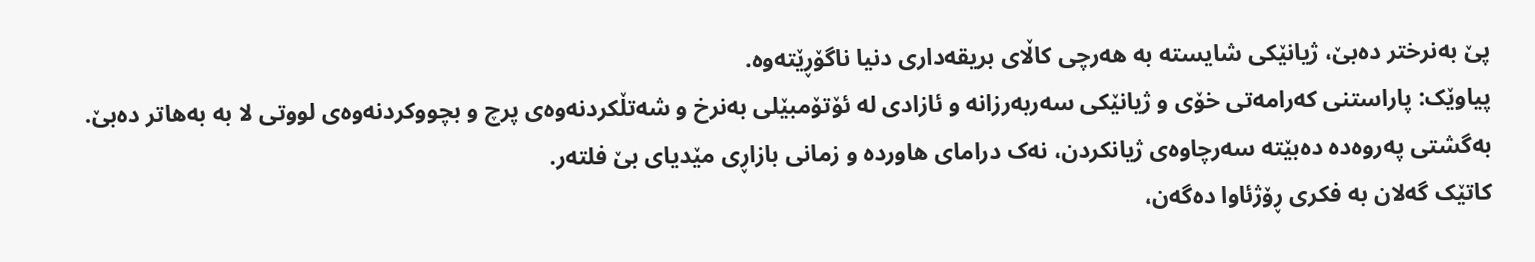پێ بەنرختر دەبێ، ژیانێکی شایستە بە ھەرچی کاڵای بریقەداری دنیا ناگۆڕێتەوە.
پیاوێک: پاراستنی کەرامەتی خۆی و ژیانێکی سەربەرزانە و ئازادی لە ئۆتۆمبێلی بەنرخ و شەتڵکردنەوەی پرچ و بچووکردنەوەی لووتی لا بە بەھاتر دەبێ.
بەگشتی پەروەدە دەبێتە سەرچاوەی ژیانکردن، نەک درامای ھاوردە و زمانی بازاڕی مێدیای بێ فلتەر.
کاتێک گەلان بە فکری ڕۆژئاوا دەگەن،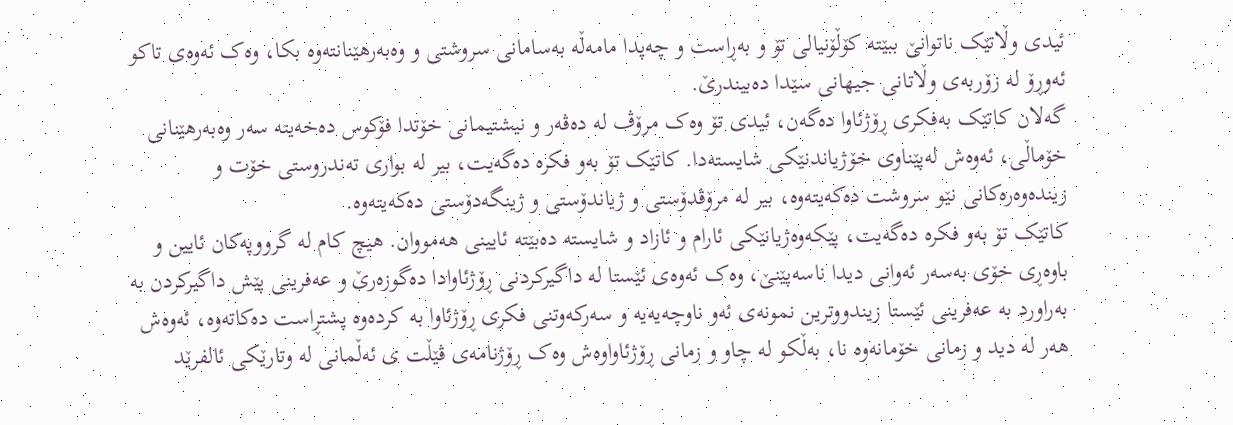ئیدی وڵاتێک ناتوانێ ببێتە کۆڵۆنیالی تۆ و بەڕاست و چەپدا مامەڵە بەسامانی سروشتی و وەبەرھێنانتەوە بکا، وەک ئەوەی تاکو ئەوڕۆ لە زۆربەی وڵاتانی جیھانی سێدا دەبیندرێ.
گەلان کاتێک بەفکری ڕۆژئاوا دەگەن، ئیدی تۆ وەک مرۆڤ لە دەڤەر و نیشتیمانی خۆتدا فۆکوس دەخەیتە سەر وەبەرھێنانی خۆماڵی، ئەوەش لەپێناوی خۆژیاندنێکی شایستەدا. کاتێک تۆ بەو فکرە دەگەیت، بیر لە بواری تەندروستی خۆت و زیندەوەرەکانی نێو سروشت دەکەیتەوە، بیر لە مرۆڤدۆستی و ژیاندۆستی و ژینگەدۆستی دەکەیتەوە.
کاتێک تۆ بەو فکرە دەگەیت، پێکەوەژیانێکی ئارام و ئازاد و شایستە دەبێتە ئایینی ھەمووان. ھیچ کام لە گرووپەکان ئایین و باوەڕی خۆی بەسەر ئەوانی دیدا ناسەپێنێ، وەک ئەوەی ئێستا لە داگیرکردنی ڕۆژئاوادا دەگوزەرێ و عەفرینی پێش داگیرکردن بە بەراورد بە عەفرینی ئێستا زیندووترین نمونەی ئەو ناوچەیەیە و سەرکەوتنی فکری ڕۆژئاوا بە کردەوە پشتڕاست دەکاتەوە، ئەوەش ھەر لە دید و زمانی خۆمانەوە نا، بەڵکو لە چاو و زمانی ڕۆژئاواوەش وەک ڕۆژنامەی ڤێڵت ی ئەڵمانی لە وتارێکی ئالفرێد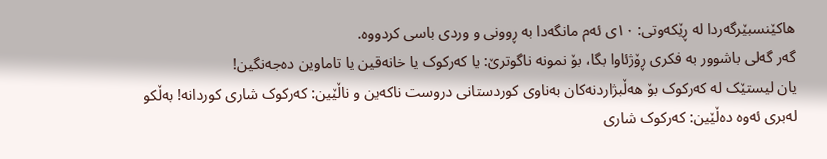ھاکێنسبێرگەردا لە ڕێکەوتی: ١٠ی ئەم مانگەدا بە ڕوونی و وردی باسی کردووە.
گەر گەلی باشوور بە فکری ڕۆژئاوا بگا، بۆ نمونە ناگوترێ: یا کەرکوک یا خانەقین یا تاماوین دەجەنگین!
یان لیستێک لە کەرکوک بۆ ھەڵبژاردنەکان بەناوی کوردستانی دروست ناکەین و ناڵێین: کەرکوک شاری کوردانە! بەڵکو لەبری ئەوە دەڵێین: کەرکوک شاری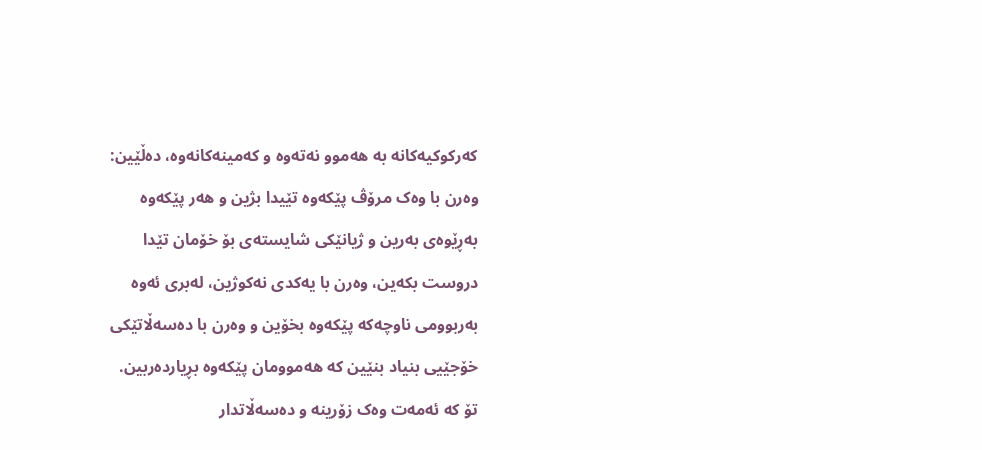کەرکوکیەکانە بە ھەموو نەتەوە و کەمینەکانەوە، دەڵێین: وەرن با وەک مرۆڤ پێکەوە تێیدا بژین و ھەر پێکەوە بەڕێوەی بەرین و ژیانێکی شایستەی بۆ خۆمان تێدا دروست بکەین، وەرن با یەکدی نەکوژین، لەبری ئەوە بەربوومی ناوچەکە پێکەوە بخۆین و وەرن با دەسەڵاتێکی خۆجێیی بنیاد بنێین کە ھەموومان پێکەوە بڕیاردەربین.
تۆ کە ئەمەت وەک زۆرینە و دەسەڵاتدار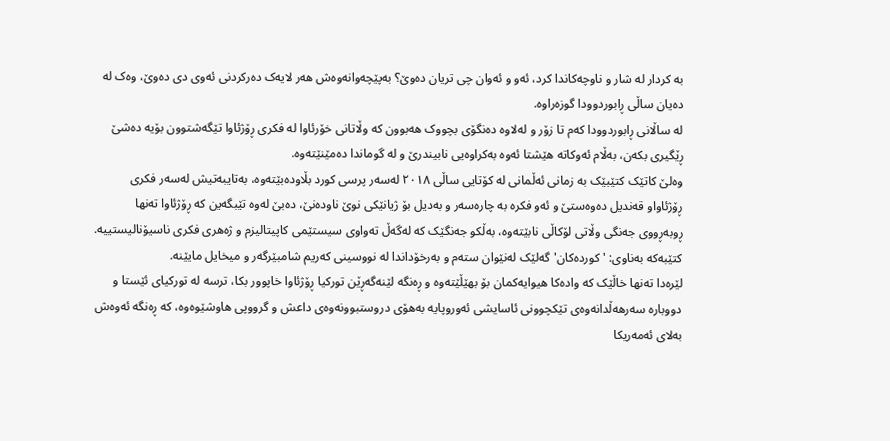بە کردار لە شار و ناوچەکاندا کرد، ئەو و ئەوان چی تریان دەوێ؟ بەپێچەوانەوەش ھەر لایەک دەرکردنی ئەوی دی دەوێ، وەک لە دەیان ساڵی ڕابوردوودا گوزەراوە.
لە ساڵانی ڕابوردوودا کەم تا زۆر و لەلاوە دەنگۆی بچووک ھەبوون کە وڵاتانی خۆرئاوا لە فکری ڕۆژئاوا تێگەشتوون بۆیە دەشێ ڕێگیری بکەن، بەڵام ئەوکاتە ھێشتا ئەوە بەکراوەیی نابیندرێ و لە گوماندا دەمێنێتەوە.
وەلێ کاتێک کتێبێک بە زمانی ئەڵمانی لە کۆتایی ساڵی ٢٠١٨ لەسەر پرسی کورد بڵاودەبێتەوە، بەتایبەتیش لەسەر فکری ڕۆژئاواو قەندیل دەوەستێ و ئەو فکرە بە چارەسەر و بەدیل بۆ ژیانێکی نوێ ناودەنێ، دەبێ لەوە تێبگەین کە ڕۆژئاوا تەنھا ڕوبەڕووی جەنگی وڵاتی لۆکاڵی نابێتەوە، بەڵکو جەنگێک کە لەگەڵ تەواوی سیستێمی کاپیتالیزم و ژەھری فکری ناسیۆنالیستییە.
کتێبەکە بەناوی: 'کوردەکان' گەلێک لەنێوان ستەم و بەرخۆداندا لە نووسینی کەریم شامبێرگەر و میخایل مایێنە.
لێرەدا تەنھا خاڵێک کە وادەکا ھیوایەکمان بۆ بھێڵێتەوە و ڕەنگە لێنەگەڕێن تورکیا ڕۆژئاوا خاپوور بکا، ترسە لە تورکیای ئێستا و دووبارە سەرھەڵدانەوەی تێکچوونی ئاسایشی ئەوروپایە بەھۆی دروستبوونەوەی داعش و گرووپی ھاوشێوەوە، کە ڕەنگە ئەوەش بەلای ئەمەریکا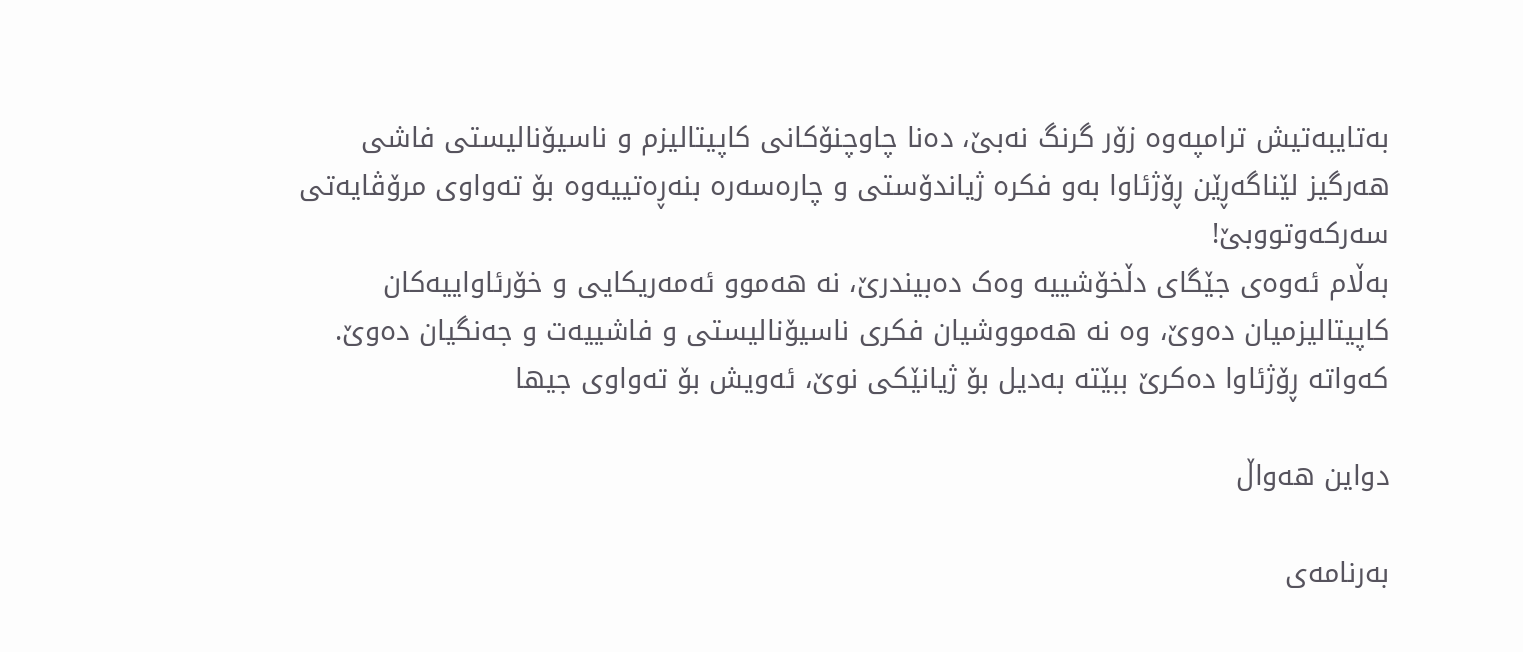بەتایبەتیش ترامپەوە زۆر گرنگ نەبێ، دەنا چاوچنۆکانی کاپیتالیزم و ناسیۆنالیستی فاشی ھەرگیز لێناگەڕێن ڕۆژئاوا بەو فکرە ژیاندۆستی و چارەسەرە بنەڕەتییەوە بۆ تەواوی مرۆڤایەتی سەرکەوتووبێ!
بەڵام ئەوەی جێگای دڵخۆشییە وەک دەبیندرێ، نە ھەموو ئەمەریکایی و خۆرئاواییەکان کاپیتالیزمیان دەوێ، وە نە ھەمووشیان فکری ناسیۆنالیستی و فاشییەت و جەنگیان دەوێ.
کەواتە ڕۆژئاوا دەکرێ ببێتە بەدیل بۆ ژیانێکی نوێ، ئەویش بۆ تەواوی جیھا

دواین هه‌واڵ

به‌رنامه‌ی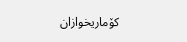کۆماریخوازان